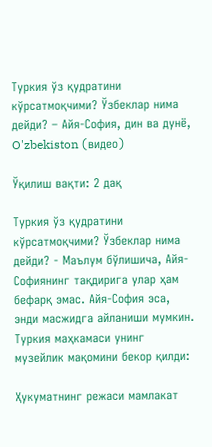Туркия ўз қудратини кўрсатмоқчими? Ўзбеклар нима дейди? – Айя-София, дин ва дунё, O'zbekiston (видео)

Ўқилиш вақти: 2 дақ

Туркия ўз қудратини кўрсатмоқчими? Ўзбеклар нима дейди? - Маълум бўлишича, Айя-Софиянинг тақдирига улар ҳам бефарқ эмас. Айя-София эса, энди масжидга айланиши мумкин. Туркия маҳкамаси унинг музейлик мақомини бекор қилди:

Ҳукуматнинг режаси мамлакат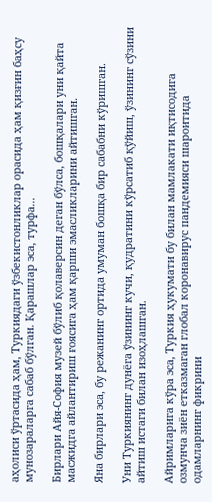аҳолиси ўртасида ҳам, Туркиядаги ўзбекистонликлар орасида ҳам қизғин баҳсу мунозараларга сабаб бўлган. Қарашлар эса, турфа...

Бирлари Айя-София музей бўлиб қолаверсин деган бўлса, бошқалари уни қайта масжидга айлантириш ғоясига ҳам қарши эмасликларини айтишган.

Яна бирлари эса, бу режанинг ортида умуман бошқа бир сабабни кўришган.

Уни Туркиянинг дунёга ўзининг кучи, қудратини кўрсатиб қўйиш, ўзининг сўзини айтиш истаги билан изоҳлашган.

Айримларига кўра эса, Туркия ҳукумати бу билан мамлакати иқтисодига озмунча зиён етказмаган глобал коронавирус пандемияси шароитида одамларнинг фикрини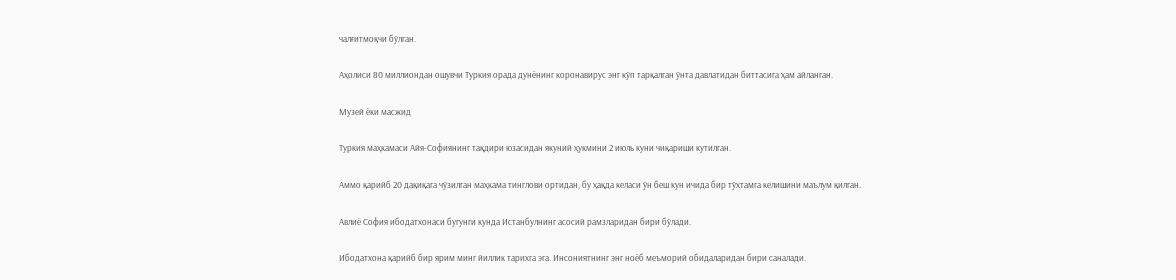чалғитмоқчи бўлган.

Аҳолиси 80 миллиондан ошувчи Туркия орада дунёнинг коронавирус энг кўп тарқалган ўнта давлатидан биттасига ҳам айланган.

Музей ёки масжид

Туркия маҳкамаси Айя-Софиянинг тақдири юзасидан якуний ҳукмини 2 июль куни чиқариши кутилган.

Аммо қарийб 20 дақиқага чўзилган маҳкама тинглови ортидан, бу ҳақда келаси ўн беш кун ичида бир тўхтамга келишини маълум қилган.

Авлиё София ибодатхонаси бугунги кунда Истанбулнинг асосий рамзларидан бири бўлади.

Ибодатхона қарийб бир ярим минг йиллик тарихга эга. Инсониятнинг энг ноёб меъморий обидаларидан бири саналади.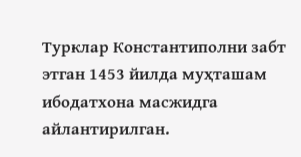Турклар Константиполни забт этган 1453 йилда муҳташам ибодатхона масжидга айлантирилган.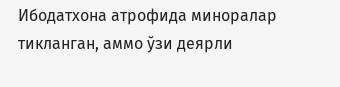Ибодатхона атрофида миноралар тикланган, аммо ўзи деярли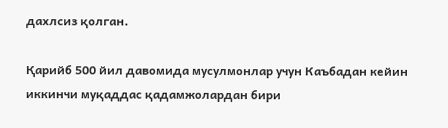дахлсиз қолган.

Қарийб 500 йил давомида мусулмонлар учун Каъбадан кейин иккинчи муқаддас қадамжолардан бири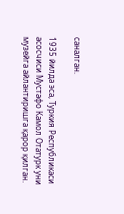саналган.

1935 йилда эса, Туркия Республикаси асосчиси Мустафо Камол Отатурк уни музейга айлантиришга қарор қилган.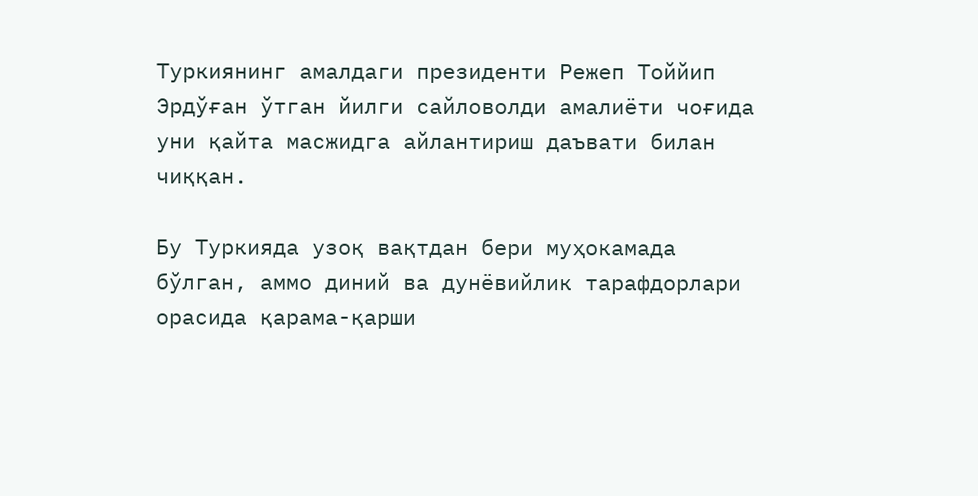Туркиянинг амалдаги президенти Режеп Тоййип Эрдўған ўтган йилги сайловолди амалиёти чоғида уни қайта масжидга айлантириш даъвати билан чиққан.

Бу Туркияда узоқ вақтдан бери муҳокамада бўлган, аммо диний ва дунёвийлик тарафдорлари орасида қарама-қарши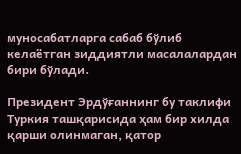муносабатларга сабаб бўлиб келаётган зиддиятли масалалардан бири бўлади.

Президент Эрдўғаннинг бу таклифи Туркия ташқарисида ҳам бир хилда қарши олинмаган, қатор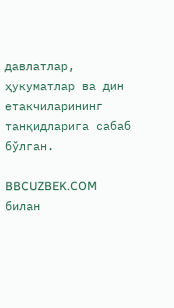давлатлар, ҳукуматлар ва дин етакчиларининг танқидларига сабаб бўлган.

BBCUZBEK.COM билан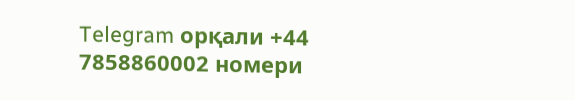Telegram орқали +44 7858860002 номери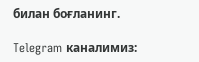билан боғланинг.

Telegram каналимиз: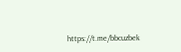https://t.me/bbcuzbek